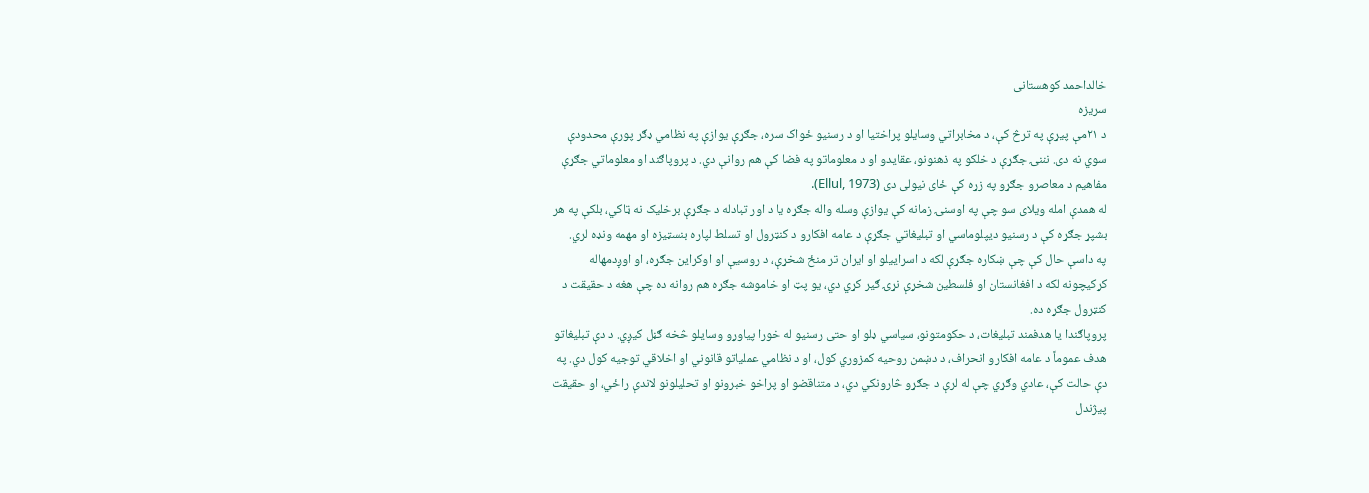خالداحمد کوهستانی
سریزه
د ۲۱مې پيړې په ترڅ کې، د مخابراتي وسایلو پراختیا او د رسنیو ځواک سره، جګړې یوازې په نظامي ډګر پورې محدودې سوي نه دی. نننۍ جګړې د خلکو په ذهنونو، عقایدو او د معلوماتو په فضا کې هم روانې دي. د پروپاګند او معلوماتي جګړې مفاهیم د معاصرو جګړو په زړه کې ځای نیولی دی (Ellul, 1973).
له همدې امله ویلای سو چې په اوسنۍ زمانه کې یوازې وسله واله جګړه یا د اور تبادله د جګړې برخلیک نه ټاکي، بلکې په هر بشپړ جګړه کې د رسنیو دیپلوماسي او تبلیغاتي جګړې د عامه افکارو د کنټرول او تسلط لپاره بنسټیزه او مهمه ونډه لري.
په داسې حال کې چې ښکاره جګړې لکه د اسراییلو او ایران تر منځ شخړې، د روسیې او اوکراین جګړه، او اوږدمهاله کړکيچونه لکه د افغانستان او فلسطین شخړې نړۍ ګیر کړي دي، یو پټ او خاموشه جګړه هم روانه ده چې هغه د حقیقت د کنټرول جګړه ده.
پروپاګندا یا هدفمند تبلیغات، د حکومتونو، سیاسي ډلو او حتی رسنیو له خورا پیاوړو وسایلو څخه ګڼل کيږي. د دې تبلیغاتو هدف عموماً د عامه افکارو انحراف، د دښمن روحیه کمزوري کول، او د نظامي عملیاتو قانوني او اخلاقي توجیه کول دي. په دې حالت کې، عادي وګړي چې له لرې د جګړو څارونکي دي، د متناقضو او پراخو خبرونو او تحلیلونو لاندې راځي، او حقیقت پيژندل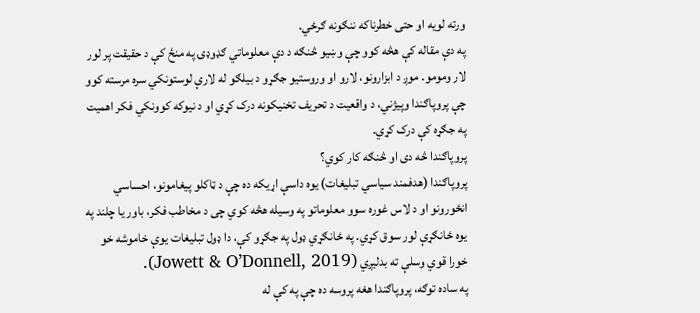ورته لویه او حتی خطرناکه ننګونه ګرځي.
په دې مقاله کې هڅه کوو چې وښیو څنګه د دې معلوماتي ګډوډۍ په منځ کې د حقیقت پر لور لار ومومو. موږ د ابزارونو، لارو او وروستیو جګړو د بیلګو له لارې لوستونکي سره مرسته کوو چې پروپاګندا وپیژني، د واقعیت د تحریف تخنیکونه درک کړي او د نیوکه کوونکي فکر اهمیت په جګړه کې درک کړي.
پروپاګندا څه دی او څنګه کار کوي؟
پروپاګندا (هدفمند سیاسي تبلیغات) یوه داسې اړیکه ده چې د ټاکلو پیغامونو، احساسي انځورونو او د لاس غوره سوو معلوماتو په وسیله هڅه کوي چی د مخاطب فکر، باور یا چلند په یوه ځانګړې لور سوق کړي. په ځانګړي ډول په جګړو کې، دا ډول تبلیغات یوې خاموشه خو خورا قوي وسلې ته بدلیږي (Jowett & O’Donnell, 2019).
په ساده توګه، پروپاګندا هغه پروسه ده چې په کې له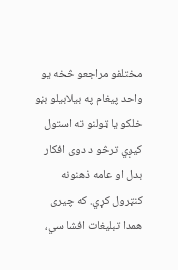مختلفو مراجعو څخه یو واحد پیغام په بیلابیلو بڼو خلکو یا ټولنو ته استول کیږي ترڅو د دوی افکار بدل او عامه ذهنونه کنټرول کړي. که چيری همدا تبلیغات افشا سي،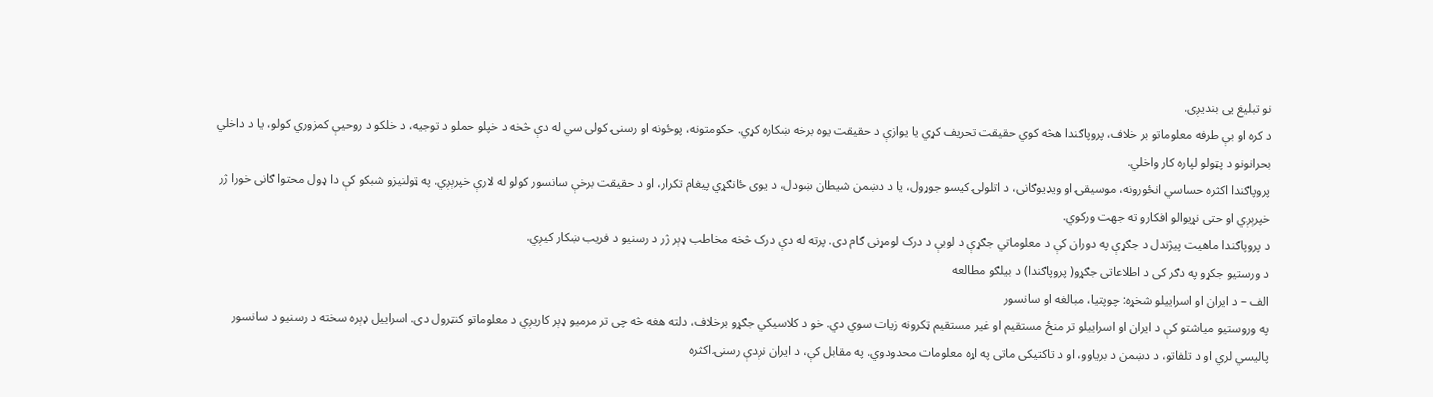نو تبلیغ یی بندیږی.
د کره او بې طرفه معلوماتو بر خلاف، پروپاګندا هڅه کوي حقیقت تحریف کړي یا یوازې د حقیقت یوه برخه ښکاره کړي. حکومتونه، پوځونه او رسنۍ کولی سي له دې څخه د خپلو حملو د توجیه، د خلکو د روحیې کمزوري کولو، یا د داخلي بحرانونو د پټولو لپاره کار واخلي.
پروپاګندا اکثره حساسي انځورونه، موسیقۍ او ویډیوګانی، د اتلولۍ کیسو جوړول، یا د دښمن شیطان ښودل، د یوی ځانګړي پیغام تکرار، او د حقیقت برخې سانسور کولو له لارې خپرېږي. په ټولنیزو شبکو کې دا ډول محتوا ګانی خورا ژر خپرېږي او حتی نړیوالو افکارو ته جهت ورکوي.
د پروپاګندا ماهیت پيژندل د جګړې په دوران کې د معلوماتي جګړې د لوبې د درک لومړنی ګام دی. پرته له دې درک څخه مخاطب ډېر ژر د رسنیو د فریب ښکار کیږي.
د ورستیو جکړو په دګر کی د اطلاعاتی جګړو( پروپاګندا) د بیلګو مطالعه
الف – د ایران او اسراییلو شخړه: چوپتیا، مبالغه او سانسور
په وروستیو میاشتو کې د ایران او اسراییلو تر منځ مستقیم او غیر مستقیم ټکرونه زیات سوي دي. خو د کلاسيکي جګړو برخلاف، دلته هغه څه چی تر مرمیو ډېر کاریږي د معلوماتو کنټرول دی. اسراییل ډېره سخته د رسنیو د سانسور پالیسي لري او د تلفاتو، د دښمن د بریاوو، او د تاکتیکی ماتی په اړه معلومات محدودوي. په مقابل کې، د ایران نږدې رسنۍ اکثره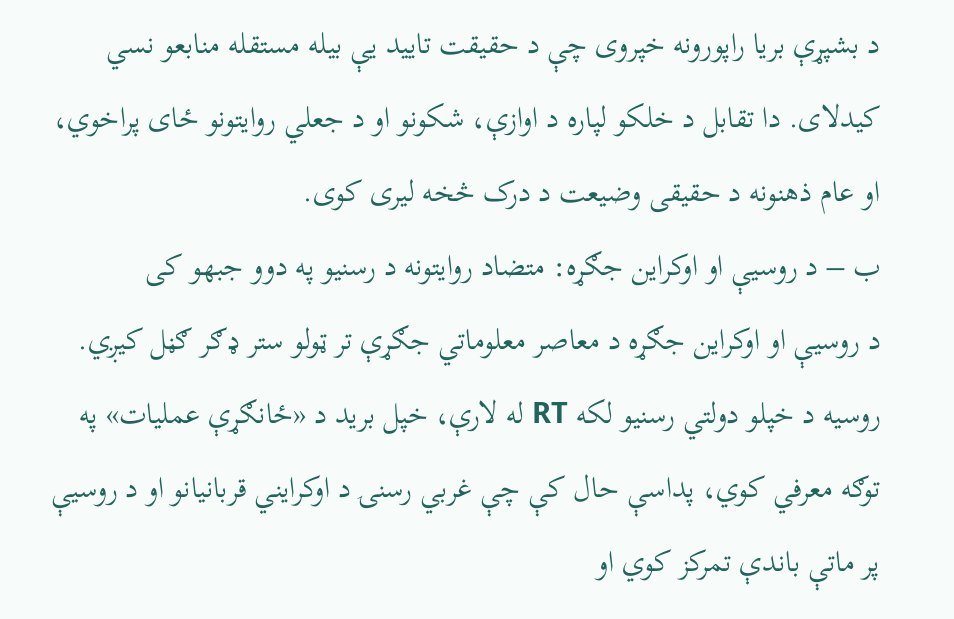د بشپړې بریا راپورونه خپروی چې د حقیقت تایید یې بیله مستقله منابعو نسي کیدلای. دا تقابل د خلکو لپاره د اوازې، شکونو او د جعلي روایتونو ځای پراخوي، او عام ذهنونه د حقیقی وضیعت د درک څخه لیری کوی.
ب – د روسیې او اوکراین جګړه: متضاد روایتونه د رسنیو په دوو جبهو کی
د روسیې او اوکراین جګړه د معاصر معلوماتي جګړې تر ټولو ستر ډګر ګڼل کيږي. روسیه د خپلو دولتي رسنیو لکه RT له لارې، خپل برید د «ځانګړې عملیات» په توګه معرفي کوي، پداسې حال کې چې غربي رسنۍ د اوکرایني قربانیانو او د روسیې پر ماتې باندې تمرکز کوي او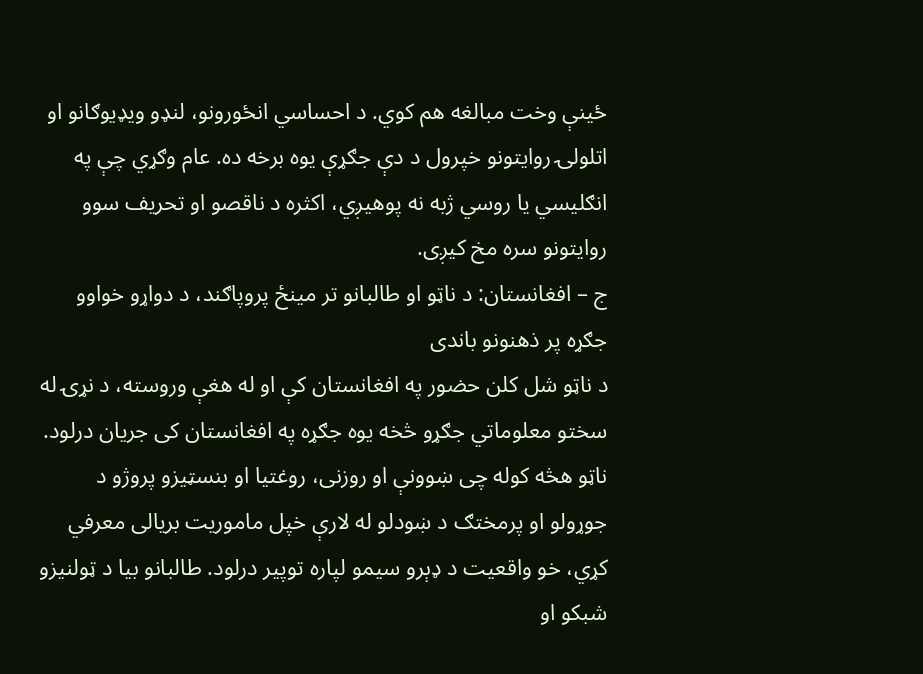ځینې وخت مبالغه هم کوي. د احساسي انځورونو، لنډو ویډیوګانو او اتلولۍ روایتونو خپرول د دې جګړې یوه برخه ده. عام وګړي چې په انګلیسي یا روسي ژبه نه پوهیږي، اکثره د ناقصو او تحریف سوو روایتونو سره مخ کیږی.
ج – افغانستان: د ناټو او طالبانو تر مینځ پروپاګند، د دواړو خواوو جګړه پر ذهنونو باندی
د ناټو شل کلن حضور په افغانستان کې او له هغې وروسته، د نړۍ له سختو معلوماتي جګړو څخه یوه جګړه په افغانستان کی جریان درلود. ناټو هڅه کوله چی ښوونې او روزنی، روغتیا او بنسټیزو پروژو د جوړولو او پرمختګ د ښودلو له لارې خپل ماموریت بریالی معرفي کړي، خو واقعیت د ډېرو سیمو لپاره توپیر درلود. طالبانو بیا د ټولنیزو شبکو او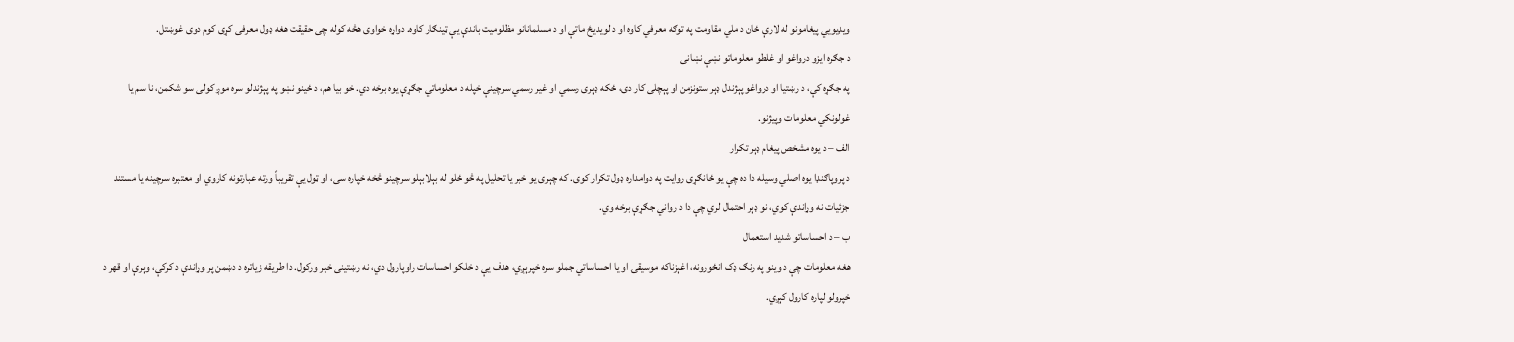ویډیويي پیغامونو له لارې ځان د ملي مقاومت په توګه معرفي کاوه او د لویدیځ ماتې او د مسلمانانو مظلومیت باندې یې ټینګار کاوه. دواړه خواوی هڅه کوله چی حقیقت هغه ډول معرفی کړی کوم دوی غوښتل.
د جګره ایزو درواغو او غلطو معلوماتو نښې نښانی
په جګړه کې، د رښتیا او درواغو پېژندل ډېر ستونزمن او پېچلی کار دی، ځکه ډېری رسمي او غیر رسمي سرچینې خپله د معلوماتي جګړې یوه برخه دي. خو بیا هم، د ځینو نښو په پېژندلو سره موږ کولی سو شکمن، نا سم یا غولونکي معلومات وپیژنو.
الف – د یوه مشخص پیغام ډېر تکرار
د پروپاګنډا یوه اصلي وسیله دا ده چې یو ځانګړی روایت په دوامداره ډول تکرار کوی. که چېری یو خبر یا تحلیل په څو ځلو له بېلابېلو سرچینو څخه خپاره سی، او ټول یې تقریباً ورته عبارتونه کاروي او معتبره سرچینه یا مستند جزئیات نه وړاندې کوي، نو ډېر احتمال لري چې دا د رواني جګړې برخه وي.
ب – د احساساتو شدید استعمال
هغه معلومات چې د وینو په رنګ ډک انځورونه، اغېزناکه موسیقۍ او یا احساساتي جملو سره خپرېږي، هدف یې د خلکو احساسات راوپارول دي، نه رښتینی خبر ورکول. دا طریقه زیاتره د دښمن پر وړاندې د کرکې، وېرې او قهر د خپرولو لپاره کارول کېږي.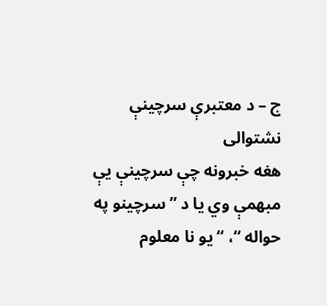ج – د معتبرې سرچینې نشتوالی
هغه خبرونه چې سرچینې یې مبهمې وي یا د ” سرچینو په حواله “، “یو نا معلوم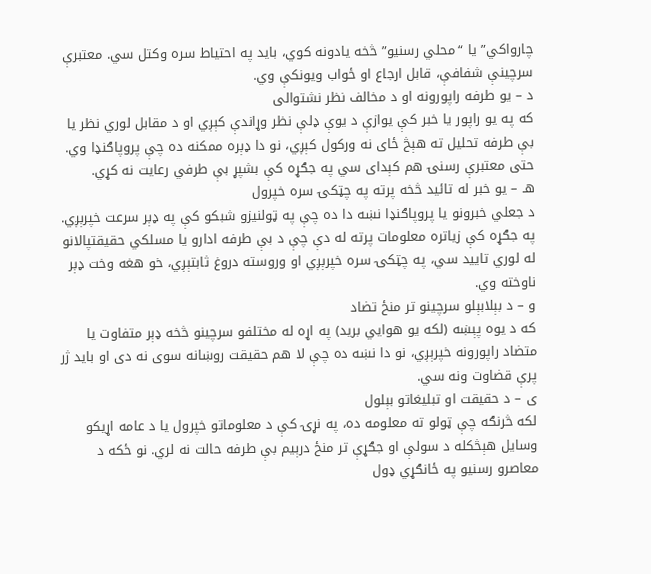چارواکي” یا “محلي رسنیو” څخه یادونه کوي، باید په احتیاط سره وکتل سي. معتبرې سرچینې شفافې، قابل ارجاع او ځواب ویونکې وي.
د – یو طرفه راپورونه او د مخالف نظر نشتوالی
که په یو راپور یا خبر کې یوازې د یوې ډلې نظر وړاندې کېږي او د مقابل لوري نظر یا بې طرفه تحلیل ته هېڅ ځای نه ورکول کېږي، نو دا ډېره ممکنه ده چې پروپاګنډا وي. حتی معتبرې رسنۍ هم کېدای سي په جګړه کې بشپړ بې طرفي رعایت نه کړي.
هـ – یو خبر له تائید څخه پرته په چټکۍ سره خپرول
د جعلي خبرونو یا پروپاګنډا نښه دا ده چې په ټولنیزو شبکو کې په ډېر سرعت خپرېږي. په جګړه کې زیاتره معلومات پرته له دې چې د بې طرفه ادارو یا مسلکي حقیقتپالانو له لوري تایید سي، په چټکۍ سره خپرېږي او وروسته دروغ ثابتېږي، خو هغه وخت ډېر ناوخته وي.
و – د بېلابېلو سرچینو تر منځ تضاد
که د یوه پېښه (لکه یو هوايي برید) په اړه له مختلفو سرچینو څخه ډېر متفاوت یا متضاد راپورونه خپرېږي، نو دا نښه ده چې لا هم حقیقت روښانه سوی نه دی او باید ژر پرې قضاوت ونه سي.
ی – د حقیقت او تبلیغاتو بېلول
لکه څرنګه چې ټولو ته معلومه ده، په نړۍ کې د معلوماتو خپرول یا د عامه اړیکو وسایل هېڅکله د سولې او جګړې تر منځ درېیم بې طرفه حالت نه لري. نو ځکه د معاصرو رسنیو په ځانګړي ډول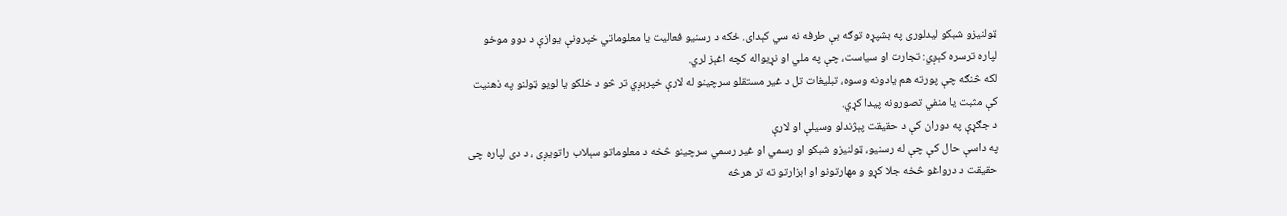ټولنیزو شبکو لیدلوری په بشپړه توګه بې طرفه نه سي کېدای. ځکه د رسنیو فعالیت یا معلوماتي خپرونې یوازې د دوو موخو لپاره ترسره کېږي: تجارت او سیاست، چې په ملي او نړیواله کچه اغېز لري.
لکه څنګه چې پورته هم یادونه وسوه، تبلیغات تل د غیر مستقلو سرچینو له لارې خپرېږي تر څو د خلکو یا لویو ټولنو په ذهنیت کې مثبت یا منفي تصورونه پیدا کړي.
د جګړې په دوران کې د حقیقت پېژندلو وسیلې او لارې
په داسې حال کې چې له رسنیو، ټولنیزو شبکو او رسمي او غیر رسمي سرچینو څخه د معلوماتو سېلاب راتویږی ، د دی لپاره چی حقیقت د درواغو څخه جلا کړو و مهارتونو او ابزارتو ته تر هرڅه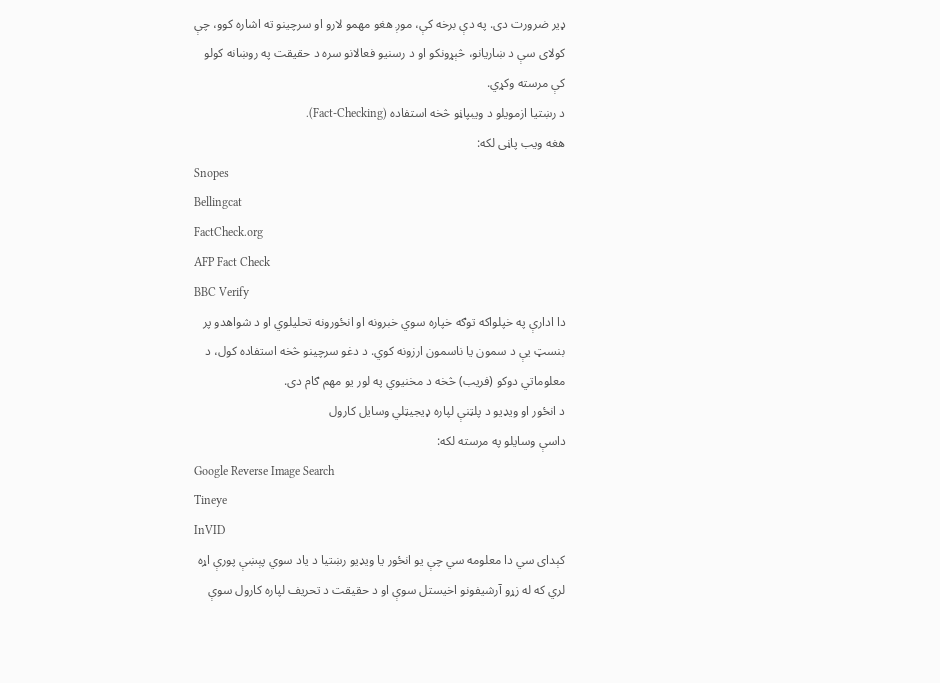ډیر ضرورت دی. په دې برخه کې، موږ هغو مهمو لارو او سرچینو ته اشاره کوو، چې کولای سې د ښاریانو، څېړونکو او د رسنیو فعالانو سره د حقیقت په روښانه کولو کې مرسته وکړي.
د رښتیا ازمویلو د ویبپاڼو څخه استفاده (Fact-Checking).
هغه ویب پاڼی لکه:
Snopes
Bellingcat
FactCheck.org
AFP Fact Check
BBC Verify
دا ادارې په خپلواکه توګه خپاره سوي خبرونه او انځورونه تحلیلوي او د شواهدو پر بنسټ یې د سمون یا ناسمون ارزونه کوي. د دغو سرچینو څخه استفاده کول، د معلوماتي دوکو (فریب) څخه د مخنیوي په لور یو مهم ګام دی.
د انځور او ویډیو د پلټنې لپاره ډیجیټلي وسایل کارول
داسې وسایلو په مرسته لکه:
Google Reverse Image Search
Tineye
InVID
کېدای سي دا معلومه سي چې یو انځور یا ویډیو رښتیا د یاد سوي پېښې پورې اړه لري که له زړو آرشیفونو اخیستل سوې او د حقیقت د تحریف لپاره کارول سوې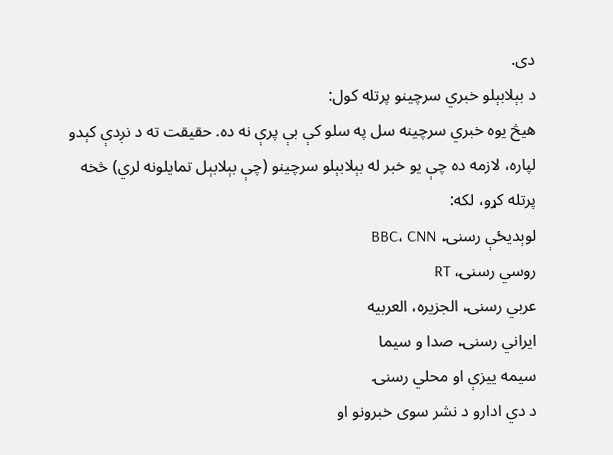دی.
د بېلابېلو خبري سرچینو پرتله کول:
هیڅ یوه خبري سرچینه سل په سلو کې بې پرې نه ده. حقیقت ته د نږدې کېدو لپاره، لازمه ده چې یو خبر له بېلابېلو سرچینو (چې بېلابېل تمایلونه لري) څخه پرتله کړو، لکه:
لوېدیځې رسنۍ، BBC، CNN
روسي رسنۍ، RT
عربي رسنۍ، الجزیره، العربیه
ایراني رسنۍ، صدا و سیما
سیمه ییزې او محلي رسنۍ
د دي ادارو د نشر سوی خبرونو او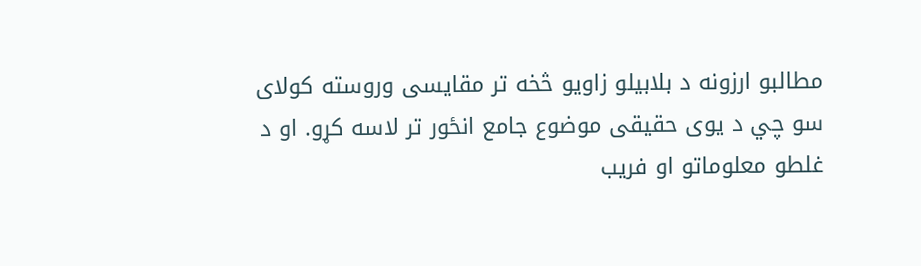مطالبو ارزونه د بلابیلو زاویو څخه تر مقایسی وروسته کولای سو چي د یوی حقیقی موضوع جامع انځور تر لاسه کړو. او د غلطو معلوماتو او فریب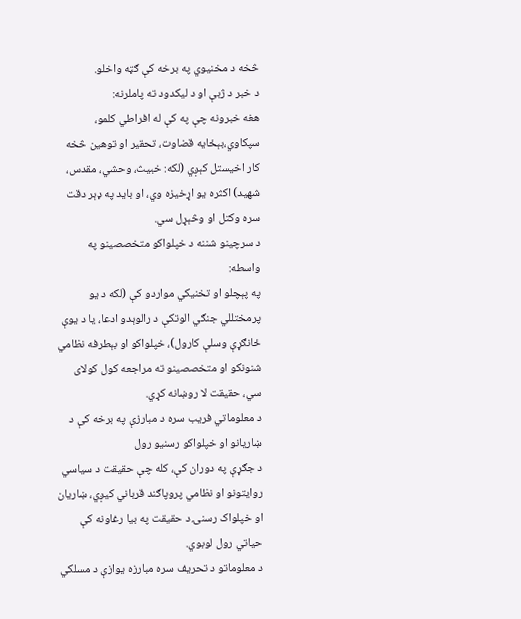څخه د مخنیوي په برخه کې ګټه واخلو.
د خبر د ژبې او د لیکدود ته پاملرنه:
هغه خبرونه چې په کې له افراطي کلمو، سپکاوي،بېځایه قضاوت، تحقیر او توهین څخه کار اخیستل کېږي (لکه: خبیث، وحشي، مقدس، شهید) اکثره یو اړخیزه وي، او باید په ډېر دقت سره وکتل او وڅېړل سي.
د سرچینو شننه د خپلواکو متخصصینو په واسطه:
په پېچلو او تخنیکي مواردو کې (لکه د یو پرمختللي جنګي الوتکې د رالوېدو ادعا، یا د یوې ځانګړې وسلې کارول)، خپلواکو او بېطرفه نظامي شنونکو او متخصصینو ته مراجعه کول کولای سي، حقیقت لا روښانه کړي.
د معلوماتي فریب سره د مبارزې په برخه کې د ښاریانو او خپلواکو رسنیو رول
د جګړې په دوران کې، کله چې حقیقت د سیاسي روایتونو او نظامي پروپاګند قرباني کیږي، ښاریان او خپلواک رسنۍ د حقیقت په بیا رغاونه کې حیاتي رول لوبوي.
د معلوماتو د تحریف سره مبارزه یوازې د مسلکي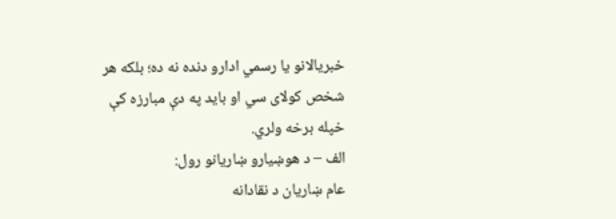خبریالانو یا رسمي ادارو دنده نه ده؛ بلکه هر شخص کولای سي او باید په دې مبارزه کې خپله برخه ولري.
الف – د هوښیارو ښاریانو رول:
عام ښاریان د نقادانه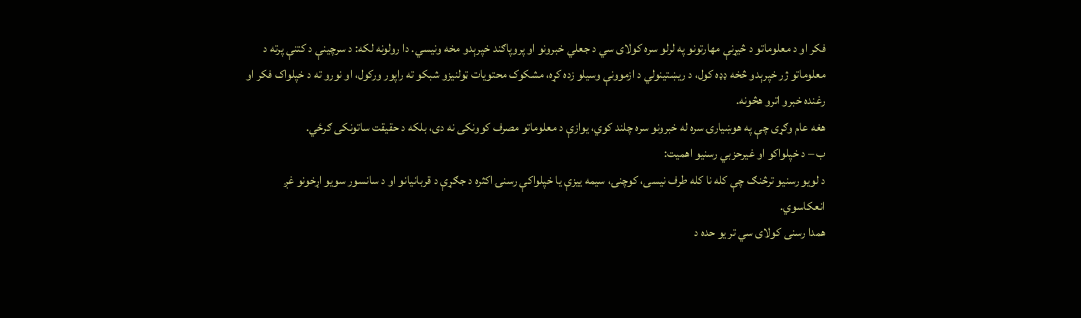فکر او د معلوماتو د څیړنې مهارتونو په لرلو سره کولای سي د جعلي خبرونو او پروپاګند خپرېدو مخه ونیسي. دا رولونه لکه: د سرچینې د کتنې پرته د معلوماتو ژر خپرېدو څخه ډډه کول، د ریښتینولي د ازموونې وسیلو زده کړه، مشکوک محتویات ټولنیزو شبکو ته راپور ورکول، او نورو ته د خپلواک فکر او رغنده خبرو اترو هڅونه.
هغه عام وګړی چې په هوښیارۍ سره له خبرونو سره چلند کوي، یوازې د معلوماتو مصرف کوونکی نه دی، بلکه د حقیقت ساتونکی ګرځي.
ب – د خپلواکو او غیرحزبي رسنیو اهمیت:
د لویو رسنیو ترڅنګ چې کله نا کله طرف نیسی، کوچنۍ، سیمه ییزې یا خپلواکې رسنۍ اکثره د جګړې د قربانیانو او د سانسور سویو اړخونو غږ انعکاسوي.
همدا رسنی کولای سي تر یو حده د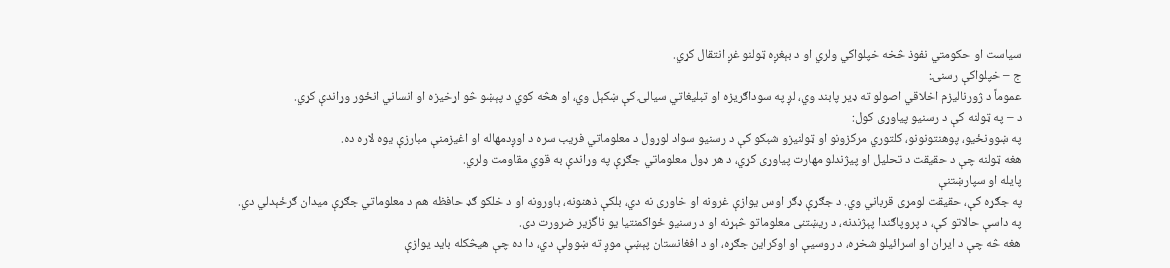سیاست او حکومتي نفوذ څخه خپلواکي ولري او د بېغږه ټولنو غږ انتقال کړي.
ج – خپلواکې رسنۍ:
عموماً د ژورنالیزم اخلاقي اصولو ته ډیر پابند وي، لږ په سوداګریزه او تبلیغاتي سیالۍ کې ښکېل وي، او هڅه کوي د پېښو څو اړخیزه او انساني انځور وړاندې کړي.
د – په ټولنه کې د رسنیو پیاوړی کول:
په ښوونځیو، پوهنتونونو، کلتوري مرکزونو او ټولنیزو شبکو کې د رسنیو سواد لوړول د معلوماتي فریب سره د اوږدمهاله او اغیزمنې مبارزې یوه لاره ده.
هغه ټولنه چې د حقیقت د تحلیل او پیژندلو مهارت پیاوړی کړي، د هر ډول معلوماتي جګړې په وړاندې به قوي مقاومت ولري.
پایله او سپارښتنې
په جګړه کې، حقیقت لومړی قرباني وي. د جګړې ډګر اوس یوازې غرونه او خاوری نه دي، بلکې ذهنونه، باورونه او د خلکو ګډ حافظه هم د معلوماتي جګړې میدان ګرځېدلي دي.
په داسې حالاتو کې، د پروپاګندا پېژندنه، د ریښتنی معلوماتو څېړنه او د رسنیو ځواکمنتیا یو ناگزیر ضرورت دی.
هغه څه چې د ایران او اسرائیلو شخړه، د روسیې او اوکراین جګړه، او د افغانستان پېښې موږ ته ښوولې دي، دا ده چې هیڅکله باید یوازې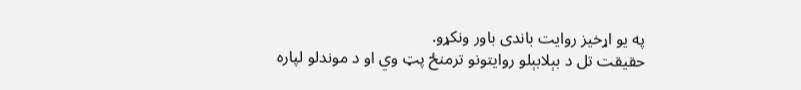په یو اړخیز روایت باندی باور ونکړو.
حقیقت تل د بېلابېلو روایتونو ترمنځ پټ وي او د موندلو لپاره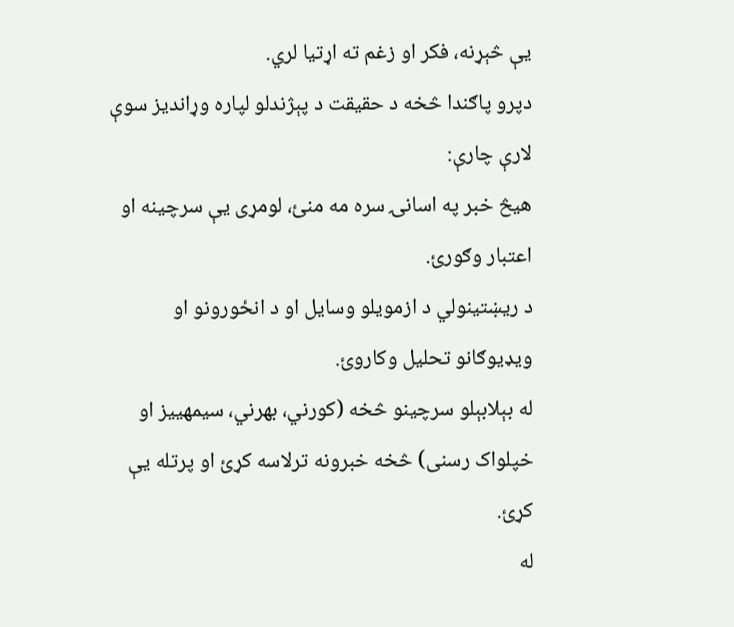یې څېړنه، فکر او زغم ته اړتیا لري.
دپرو پاګندا څخه د حقیقت د پېژندلو لپاره وړاندیز سوې لارې چارې:
هیڅ خبر په اسانۍ سره مه منئ، لومړی یې سرچینه او اعتبار وګورئ.
د ریښتینولي د ازمویلو وسایل او د انځورونو او ویډیوګانو تحلیل وکاروئ.
له بېلابېلو سرچینو څخه (کورني، بهرني، سیمهییز او خپلواک رسنی) څخه خبرونه ترلاسه کړئ او پرتله یې کړئ.
له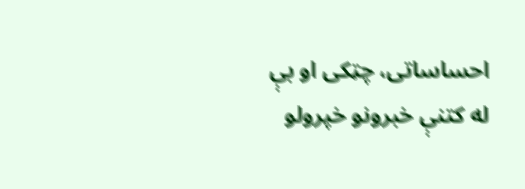احساساتی، چټکی او بې له کتنې خبرونو خپرولو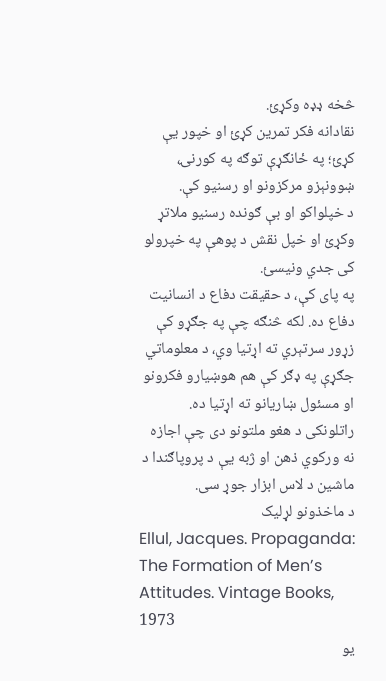څخه ډډه وکړئ.
نقادانه فکر تمرین کړئ او خپور یې کړئ؛ په ځانګړې توګه په کورنۍ، ښوونېزو مرکزونو او رسنیو کې.
د خپلواکو او بې ګونده رسنیو ملاتړ وکړئ او خپل نقش د پوهې په خپرولو کی جدي ونیسئ.
په پای کې، د حقیقت دفاع د انسانیت دفاع ده. لکه څنګه چې په جګړو کې زړور سرتېري ته اړتیا وي، د معلوماتي جګړې په ډګر کې هم هوښیارو فکرونو او مسئول ښاریانو ته اړتیا ده. راتلونکی د هغو ملتونو دی چې اجازه نه ورکوي ذهن او ژبه یې د پروپاګندا د ماشین د لاس ابزار جوړ سی.
د ماخذونو لړلیک
Ellul, Jacques. Propaganda: The Formation of Men’s Attitudes. Vintage Books, 1973
یو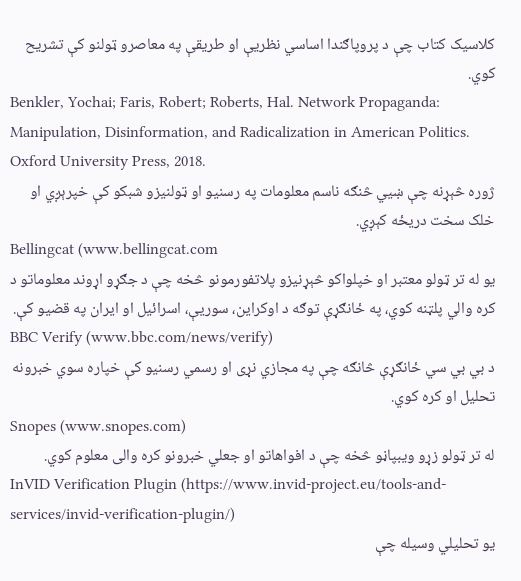کلاسیک کتاب چې د پروپاګندا اساسي نظریې او طریقې په معاصرو ټولنو کې تشریح کوي.
Benkler, Yochai; Faris, Robert; Roberts, Hal. Network Propaganda: Manipulation, Disinformation, and Radicalization in American Politics. Oxford University Press, 2018.
ژوره څېړنه چې ښيي څنګه ناسم معلومات په رسنیو او ټولنیزو شبکو کې خپرېږي او خلک سخت دریځه کېږي.
Bellingcat (www.bellingcat.com
یو له تر ټولو معتبر او خپلواکو څېړنیزو پلاتفورمونو څخه چې د جګړو اړوند معلوماتو د کره والي پلټنه کوي، په ځانګړې توګه د اوکراین، سوریې، اسرائیل او ایران په قضیو کې.
BBC Verify (www.bbc.com/news/verify)
د بي بي سي ځانګړې څانګه چې په مجازي نړی او رسمي رسنیو کې خپاره سوي خبرونه تحلیل او کره کوي.
Snopes (www.snopes.com)
له تر ټولو زړو ویبپاڼو څخه چې د افواهاتو او جعلي خبرونو کره والی معلوم کوي.
InVID Verification Plugin (https://www.invid-project.eu/tools-and-services/invid-verification-plugin/)
یو تحلیلي وسیله چې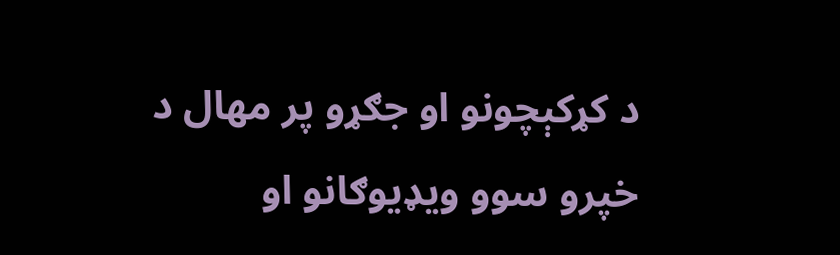د کړکېچونو او جګړو پر مهال د خپرو سوو ویډیوګانو او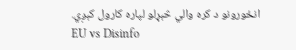انځورونو د کره والي څېړلو لپاره کارول کېږي.
EU vs Disinfo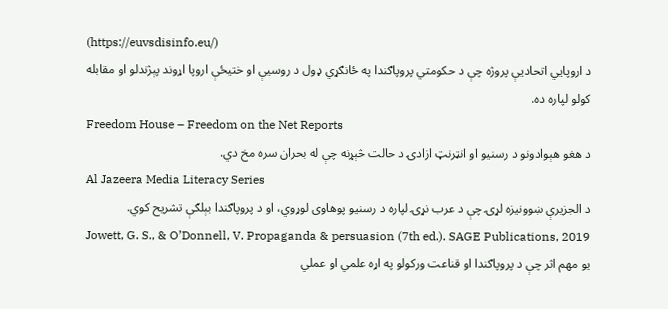(https://euvsdisinfo.eu/)
د اروپایي اتحادیې پروژه چې د حکومتي پروپاګندا په ځانګړي ډول د روسیې او ختیځې اروپا اړوند پېژندلو او مقابله کولو لپاره ده.
Freedom House – Freedom on the Net Reports
د هغو هېوادونو د رسنیو او انټرنټ ازادۍ د حالت څېړنه چې له بحران سره مخ دي.
Al Jazeera Media Literacy Series
د الجزیرې ښوونیزه لړۍ چې د عرب نړۍ لپاره د رسنیو پوهاوی لوړوي، او د پروپاګندا بېلګې تشریح کوي.
Jowett, G. S., & O’Donnell, V. Propaganda & persuasion (7th ed.). SAGE Publications, 2019
یو مهم اثر چې د پروپاګندا او قناعت ورکولو په اړه علمي او عملي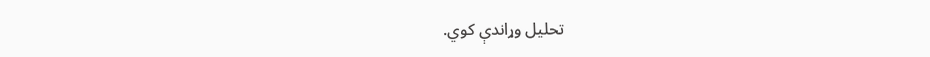تحلیل وړاندې کوي.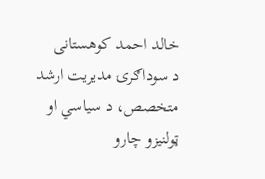خالد احمد کوهستانی
د سوداګرۍ مدیریت ارشد متخصص، د سیاسي او ټولنیزو چارو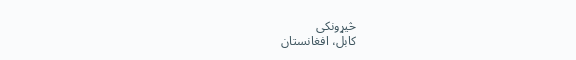څیړونکی
کابل، افغانستان